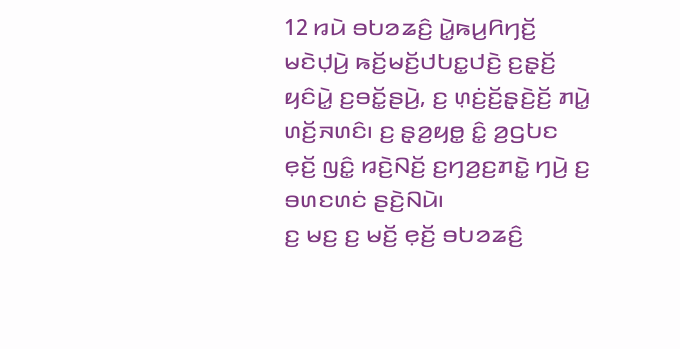12 ꤙꤣꤧ ꤋꤝꤤꤘꤢꤨ꤬ ꤣꤧ꤭ꤒꤣ꤬ꤖꤚꤢꤩ꤬ ꤗꤢꤧꤓ꤫ꤣꤧ꤬ ꤒꤢꤩ꤬ꤗꤢꤩ꤬ꤓꤝꤢ꤭ꤓꤢꤧ꤬ ꤢ꤬ꤔ꤫ꤢꤩ꤬ ꤟꤢꤨꤣꤧ꤭ ꤢ꤬ꤋꤢꤩ꤭ꤔꤣꤧ꤬, ꤢ꤬ ꤛ꤫ꤢꤦ꤬ꤢꤩ꤬ꤔ꤫ꤢꤧ꤬ꤢꤩ꤬ ꤊꤣꤧ꤭ ꤛꤢꤩ꤬ꤏꤛꤢꤨ꤯ ꤢ꤬ ꤔ꤫ꤤ꤬ꤟꤥ꤭ ꤢꤨ꤭ ꤤ꤬ꤞꤝꤢ ꤕ꤫ꤢꤩ꤬ ꤜꤢꤨ꤭ ꤙꤢꤧ꤬ꤡꤢꤩ꤬ ꤢ꤬ꤚꤤ꤬ꤢ꤬ꤊꤢꤧ꤭ ꤚꤣꤧ꤬ ꤢ꤬ ꤋꤛꤢꤛꤢꤦ ꤔꤢꤧ꤬ꤡꤣꤧ꤯
ꤢ꤬ ꤗꤢ꤬ ꤢ꤬ ꤗꤢꤩ꤬ ꤕ꤫ꤢꤩ꤬ ꤋꤝꤤꤘꤢꤨ꤬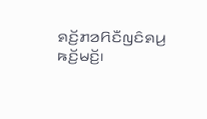ꤎꤢꤩ꤬ꤊꤤꤖꤢꤪꤜꤢꤨꤎꤣ꤬ ꤒꤢꤩ꤬ꤗꤢꤩ꤬꤯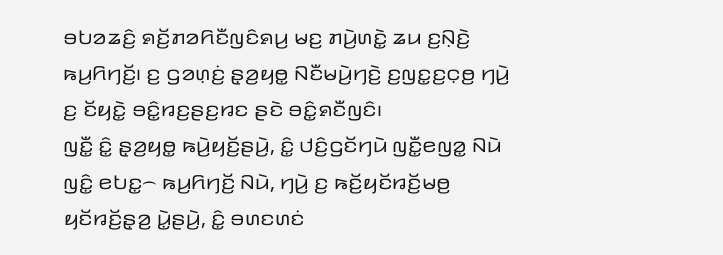ꤋꤝꤤꤘꤢꤨ꤬ ꤎꤢꤩ꤬ꤊꤤꤖꤢꤪꤜꤢꤨꤎꤣ꤬ ꤗꤢ꤬ ꤊꤣꤧ꤬ꤛꤢꤧ꤭ ꤘꤣ ꤢ꤬ꤡ꤫ꤢꤧ꤬ ꤒꤣ꤬ꤖꤚꤢꤩ꤬꤯ ꤢ꤬ ꤞꤤꤛ꤫ꤢꤦ꤬ ꤔ꤫ꤤ꤬ꤟꤥ꤭ ꤡꤢꤪꤗꤣꤧ꤬ꤚꤢꤧ꤬ ꤢ꤬ꤜꤢ꤭ꤢ꤬ꤍ꤫ꤥ꤬ ꤚꤣꤧ꤬ ꤢ꤬ ꤢꤩꤟꤢꤧ꤭ ꤋꤢꤨ꤭ꤙꤢ꤬ꤔꤢ꤬ꤙꤢ ꤔꤢꤧ ꤋꤢꤨ꤭ꤎꤢꤪꤜꤢꤨ꤯
ꤜꤢꤪ꤭ ꤢꤨ꤭ ꤔ꤫ꤤ꤬ꤟꤥ꤭ ꤒꤣꤧ꤬ꤟꤢꤩ꤬ꤔꤣꤧ꤬, ꤢꤨ꤭ ꤓꤢꤨ꤬ꤞꤢꤩꤚꤣꤧ ꤜꤢꤪ꤭ꤕꤜꤤ꤭ ꤡꤣꤧ ꤜꤢꤨ꤭ ꤕꤝꤢ꤭꤮ ꤒꤣ꤬ꤖꤚꤢꤩ꤬ ꤡꤣꤧ, ꤚꤣꤧ꤬ ꤢ꤬ ꤒꤢꤩ꤬ꤟꤢꤩꤙꤢꤩ꤬ꤗꤥ꤬ ꤟꤢꤩꤙꤢꤩ꤬ꤔ꤫ꤤ꤬ ꤣꤧ꤭ꤔꤣꤧ꤬, ꤢꤨ꤭ ꤋꤛꤢꤛꤢꤦ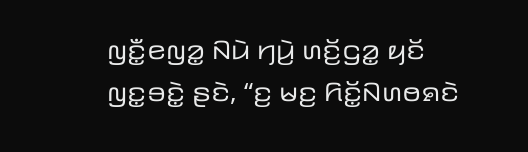ꤜꤢꤪ꤭ꤕꤜꤤ꤭ ꤡꤣꤧ ꤚꤣꤧ꤬ ꤛꤢꤩ꤬ꤞꤤ꤭ ꤟꤢꤩ ꤜꤢ꤭ꤋꤢꤧ꤭ ꤔꤢꤧ, “ꤢ꤬ ꤗꤢ꤬ ꤖꤢꤩ꤭ꤡꤛꤥꤎꤢꤧ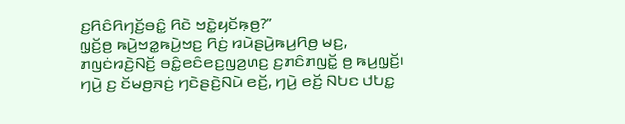ꤢ꤬ꤖꤢꤨꤖꤚꤢꤩ꤬ꤋꤢꤨ꤭ ꤖꤢꤧ ꤠꤢꤧ꤭ꤟꤢꤩꤒ꤫ꤥ꤬?”
ꤜ꤫ꤢꤩ꤬ꤥ꤬ ꤒꤣꤧ꤬ꤠꤤ꤭ꤒꤣꤧ꤬ꤠꤢ꤬ ꤖꤢꤦ꤬ ꤙꤣꤧꤔꤣꤧ꤬ꤒꤣ꤬ꤖꤥ꤬ ꤗꤢ꤬, ꤊꤜꤢꤦꤙꤢꤧ꤬ꤡꤢꤩ꤬ ꤋꤢꤨ꤭ꤕꤢꤨꤕꤢ꤬ꤜꤤ꤬ꤛꤢ꤬ ꤢ꤬ꤊꤢꤨꤊꤜꤢꤩ꤭ ꤥ꤬ ꤒꤣ꤬ꤜ꤫ꤢꤩ꤬꤯ ꤚꤣꤧ꤬ ꤢ꤬ ꤢꤩꤗꤥ꤬ꤏꤢꤦ꤬ ꤚꤢꤧꤔꤢꤧ꤬ꤡꤣꤧ ꤕꤢꤩ꤬, ꤚꤣꤧ꤬ ꤕꤢꤩ꤬ ꤡꤝꤢ ꤓꤝꤢ꤭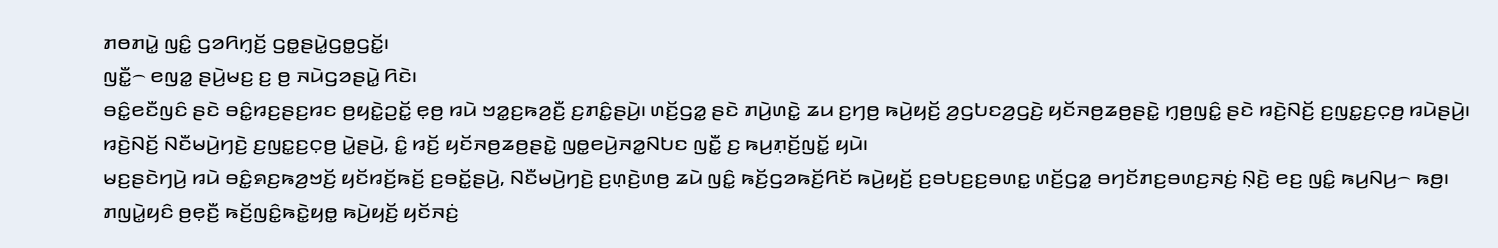ꤊꤥꤊꤣꤧ꤭ ꤜꤢꤨ꤭ ꤞꤤꤖꤚ꤫ꤢꤩ꤬ ꤞꤥ꤭ꤔꤣꤧ꤭ꤞꤥ꤭ꤞꤢꤩ꤭꤯
ꤜꤢꤪ꤭꤮ ꤕꤜꤤ꤭ ꤔꤣꤧ꤬ꤗꤢ꤬ ꤢ꤬ ꤥ꤬ ꤏꤣꤧꤞꤤꤔꤣꤧ꤭ ꤖꤢꤧ꤯
ꤋꤢꤨ꤭ꤕꤢꤪꤜꤢꤨ ꤔꤢꤧ ꤋꤢꤨ꤭ꤙꤢ꤬ꤔꤢ꤬ꤙꤢ ꤥ꤬ꤟꤢꤧ꤭ꤑꤢꤩ꤭ ꤕ꤫ꤥ꤬ ꤙꤣꤧ ꤠꤤ꤭ꤢ꤬ꤒꤤ꤬ꤢꤪ꤬ ꤢ꤬ꤊꤢꤨ꤭ꤔꤣꤧ꤬꤯ ꤛꤢꤩ꤬ꤞꤤ꤭ ꤔꤢꤧ ꤊꤣꤧ꤬ꤛꤢꤧ꤭ ꤘꤣ ꤢ꤬ꤚꤥ꤬ ꤒꤣꤧ꤬ꤟꤢꤩ꤬ ꤤ꤬ꤞꤝꤢꤤ꤬ꤞꤢꤧ꤬ ꤟꤢꤩꤏꤥ꤬ꤘꤥ꤬ꤔꤢꤧ꤭ ꤚ꤫ꤥ꤬ꤜꤢꤨ꤭ ꤔꤢꤧ ꤙꤢꤧ꤬ꤡꤢꤩ꤬ ꤢ꤬ꤜꤢ꤭ꤢ꤬ꤍ꤫ꤥ꤬ ꤙꤣꤧꤔꤣꤧ꤬꤯
ꤙꤢꤧ꤬ꤡꤢꤩ꤬ ꤡꤢꤪꤗꤣꤧ꤬ꤚꤢꤧ꤬ ꤢ꤬ꤜꤢ꤭ꤢ꤬ꤍ꤫ꤥ꤬ ꤣꤧ꤭ꤔꤣꤧ꤬, ꤢꤨ꤭ ꤙꤢꤩ꤬ ꤟꤢꤩꤏꤥ꤬ꤘꤥ꤬ꤔꤢꤧ꤭ ꤜꤥ꤭ꤕꤣꤧ꤬ꤏꤤ꤭ꤡꤝꤢ ꤜꤢꤪ꤭ ꤢ꤬ ꤒꤣ꤬ꤊ꤫ꤢꤩ꤬ꤜꤢꤩ꤭ ꤟꤣꤧ꤯
ꤗꤢ꤬ꤔꤢꤧꤚꤣꤧ꤬ ꤙꤣꤧ ꤋꤢꤨ꤭ꤎꤢ꤬ꤒꤤ꤬ꤠꤢꤩ꤬ ꤟꤢꤩꤙꤢꤩ꤬ꤒꤢꤩ꤬ ꤢ꤬ꤋꤢꤩ꤭ꤔꤣꤧ꤬, ꤡꤢꤪꤗꤣꤧ꤬ꤚꤢꤧ꤬ ꤢ꤬ꤛ꤫ꤢꤧ꤬ꤛꤥ꤬ ꤘꤣꤧ ꤜꤢꤨ꤭ ꤒꤢꤩ꤬ꤞꤤꤒꤢꤩ꤬ꤖꤢꤩ ꤒꤣꤧ꤬ꤟꤢꤩ꤬ ꤢ꤬ꤋꤝꤢ꤬ꤢ꤬ꤋꤛꤢ꤭ ꤛꤢꤩ꤬ꤞꤤ꤭ ꤋꤚꤢꤩꤊꤢ꤬ꤋꤛꤢ꤬ꤏꤢꤦ꤬ ꤡ꤫ꤢꤧ꤬ ꤕꤢ꤬ ꤜꤢꤨ꤭ ꤒꤣ꤬ꤡꤣ꤬꤮ ꤒꤥ꤬꤯
ꤊꤜꤣꤧ꤭ꤟꤢꤨ ꤥ꤬ꤕ꤫ꤢꤪ꤬ ꤒꤢꤩ꤬ꤜꤢꤨ꤭ꤒꤢꤧ꤭ꤟꤥ꤭ ꤒꤣꤧ꤬ꤟꤢꤩ꤬ ꤟꤢꤩꤏꤢꤦ꤬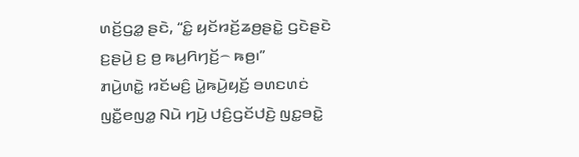ꤛꤢꤩ꤬ꤞꤤ꤭ ꤔꤢꤧ, “ꤢꤨ꤭ ꤟꤢꤩꤙꤢꤩ꤬ꤘꤥ꤬ꤔꤢꤧ꤭ ꤞꤢꤧꤔꤢꤧ ꤢ꤬ꤔꤣꤧ꤬ ꤢ꤬ ꤥ꤬ ꤒꤣ꤬ꤖꤚꤢꤩ꤬꤮ ꤒꤥ꤬꤯”
ꤊꤣꤧ꤬ꤛꤢꤧ꤭ ꤙꤢꤩꤗꤢꤨ꤬ ꤣꤧ꤭ꤒꤣꤧ꤬ꤟꤢꤩ꤬ ꤋꤛꤢꤛꤢꤦ ꤜꤢꤪ꤭ꤕꤜꤤ꤭ ꤡꤣꤧ ꤚꤣꤧ꤬ ꤓꤢꤨ꤬ꤞꤢꤩꤓꤢꤧ꤬ ꤜꤢ꤭ꤋꤢꤧ꤭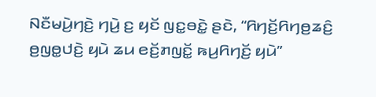ꤡꤢꤪꤗꤣꤧ꤬ꤚꤢꤧ꤬ ꤚꤣꤧ꤬ ꤢ꤬ ꤟꤢꤩ ꤜꤢ꤭ꤋꤢꤧ꤭ ꤔꤢꤧ, “ꤖꤚꤢꤩ꤬ꤖꤚꤥ꤬ꤘꤢꤨ꤬ ꤥ꤬ꤜꤥ꤭ꤓꤢꤧ꤬ ꤟꤣꤧ ꤘꤣ ꤕꤢꤩ꤬ꤊꤜꤢꤩ꤭ ꤒꤣ꤬ꤖꤚꤢꤩ꤬ ꤟꤣꤧ”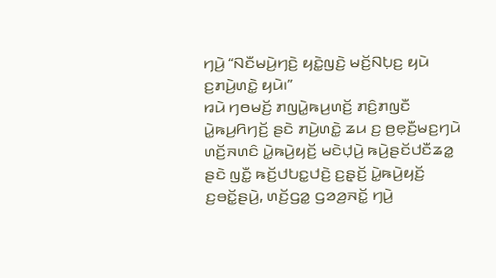ꤚꤣꤧ꤬ “ꤡꤢꤪꤗꤣꤧ꤬ꤚꤢꤧ꤬ ꤟꤢꤧ꤭ꤜꤢꤧ꤬ ꤗꤢꤩ꤬ꤡꤝ꤫ꤢ꤬ ꤟꤣꤧ ꤢ꤬ꤊꤣꤧ꤬ꤛꤢꤧ꤭ ꤟꤣꤧ꤯”
ꤙꤣꤧ ꤚꤥꤗꤢꤩ꤬ ꤊꤜꤣꤧ꤭ꤒꤣ꤬ꤛꤢꤩ꤬ ꤊꤢꤨ꤬ꤊꤜꤢꤪ ꤣꤧ꤭ꤒꤣ꤬ꤖꤚꤢꤩ꤬ ꤔꤢꤧ ꤊꤣꤧ꤬ꤛꤢꤧ꤭ ꤘꤣ ꤢ꤬ ꤥ꤬ꤕ꤫ꤢꤪ꤬ꤗꤢ꤬ꤚꤣꤧ ꤛꤢꤩ꤬ꤏꤛꤢꤨ ꤣꤧ꤭ꤒꤣꤧ꤬ꤟꤢꤩ꤬ ꤗꤢꤧꤓ꤫ꤣꤧ꤬ ꤒꤣꤧ꤬ꤔꤢꤩꤓꤢꤪꤘꤤ꤭ ꤔꤢꤧ ꤜꤢꤪ꤭ ꤒꤢꤩ꤬ꤓꤝꤢ꤭ꤓꤢꤧ꤬ ꤢ꤬ꤔ꤫ꤢꤩ꤬ ꤣꤧ꤭ꤒꤣꤧ꤬ꤟꤢꤩ꤬ ꤢ꤬ꤋꤢꤩ꤭ꤔꤣꤧ꤬, ꤛꤢꤩ꤬ꤞꤤ꤭ ꤞꤤꤤ꤬ꤏꤢꤩ꤭ ꤚꤣꤧ꤬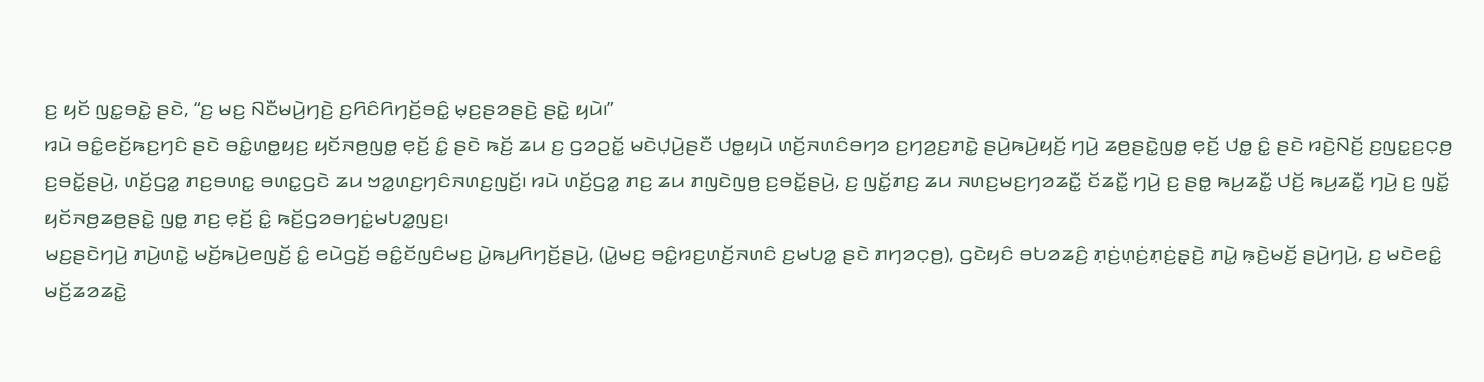ꤢ꤬ ꤟꤢꤩ ꤜꤢ꤭ꤋꤢꤧ꤭ ꤔꤢꤧ, “ꤢ꤬ ꤗꤢ꤬ ꤡꤢꤪꤗꤣꤧ꤬ꤚꤢꤧ꤬ ꤢ꤬ꤖꤢꤨꤖꤚꤢꤩ꤬ꤋꤢꤨ꤭ ꤗ꤫ꤢ꤬ꤔꤤꤔꤢꤧ꤬ ꤔꤢꤧ꤭ ꤟꤣꤧ꤯”
ꤙꤣꤧ ꤋꤢꤨ꤭ꤕꤢꤩ꤬ꤒꤢ꤬ꤚꤢꤨ ꤔꤢꤧ ꤋꤢꤨ꤭ꤛꤥ꤭ꤟꤢ꤬ ꤟꤢꤩꤏꤥ꤬ꤜꤥ꤭ ꤕ꤫ꤢꤩ꤬ ꤢꤨ꤭ ꤔꤢꤧ ꤒꤢꤩ꤬ ꤘꤣ ꤢ꤬ ꤞꤤꤑꤢꤩ꤭ ꤗꤢꤧꤓ꤫ꤣꤧ꤬ꤔꤢꤪ ꤓꤥ꤭ꤟꤣꤧ ꤛꤢꤩ꤬ꤏꤛꤢꤨꤋꤚꤤ ꤢ꤬ꤚꤤ꤬ꤢ꤬ꤊꤢꤧ꤭ ꤔꤣꤧ꤬ꤒꤣꤧ꤬ꤟꤢꤩ꤬ ꤚꤣꤧ꤬ ꤘꤥ꤬ꤔꤢꤧ꤭ꤜꤥ꤭ ꤕ꤫ꤢꤩ꤬ ꤓꤥ꤭ ꤢꤨ꤭ ꤔꤢꤧ ꤙꤢꤧ꤬ꤡꤢꤩ꤬ ꤢ꤬ꤜꤢ꤭ꤢ꤬ꤍ꤫ꤥ꤬ ꤢ꤬ꤋꤢꤩ꤭ꤔꤣꤧ꤬, ꤛꤢꤩ꤬ꤞꤤ꤭ ꤊꤢ꤬ꤋꤛꤢ꤭ ꤋꤛꤢ꤭ꤞꤢꤧ ꤘꤣ ꤠꤤ꤭ꤛꤢ꤬ꤚꤢꤨꤏꤛꤢ꤬ꤜꤢꤩ꤬꤯ ꤙꤣꤧ ꤛꤢꤩ꤬ꤞꤤ꤭ ꤊꤢ꤬ ꤘꤣ ꤊꤜꤢꤧꤜꤥ꤬ ꤢ꤬ꤋꤢꤩ꤭ꤔꤣꤧ꤬, ꤢ꤬ ꤜꤢꤩ꤭ꤊꤢ꤬ ꤘꤣ ꤏꤛꤢ꤬ꤗꤢ꤬ꤚꤤꤘꤢꤪ꤭ ꤢꤩꤘꤢꤪ꤭ ꤚꤣꤧ꤬ ꤢ꤬ ꤔꤥ꤭ ꤒꤣ꤬ꤘꤢꤪ꤭ ꤓꤢꤩ꤬ ꤒꤣ꤬ꤘꤢꤪ꤭ ꤚꤣꤧ꤬ ꤢ꤬ ꤜꤢꤩ꤭ ꤟꤢꤩꤏꤥ꤬ꤘꤥ꤬ꤔꤢꤧ꤭ ꤜꤥ꤭ ꤊꤢ꤬ ꤕ꤫ꤢꤩ꤬ ꤢꤨ꤭ ꤒꤢꤩ꤬ꤞꤤꤋꤚꤢꤦ꤭ꤗꤝꤤ꤭ꤜꤢ꤬꤯
ꤗꤢ꤬ꤔꤢꤧꤚꤣꤧ꤬ ꤊꤣꤧ꤬ꤛꤢꤧ꤭ ꤗꤢꤩ꤬ꤒꤣꤧ꤬ꤕꤜꤢꤩ꤬ ꤢꤨ꤭ ꤕꤣꤧꤞꤢꤩ꤬ ꤋꤢꤨ꤭ꤢꤩꤜꤢꤨꤗꤢ꤬ ꤣꤧ꤭ꤒꤣ꤬ꤖꤚꤢꤩ꤬ꤔꤣꤧ꤬, (ꤣꤧ꤭ꤗꤢ꤬ ꤋꤢꤨ꤭ꤙꤢ꤬ꤛꤢꤩ꤬ꤏꤛꤢꤨ ꤢ꤬ꤗꤝꤤ꤭ ꤔꤢꤧ ꤊꤚꤤꤍ꤫ꤥ꤬), ꤞꤢꤧꤟꤢꤨ ꤋꤝꤤꤘꤢꤨ꤬ ꤊ꤫ꤢꤦ꤬ꤛ꤫ꤢꤦ꤬ꤊ꤫ꤢꤦ꤬ꤔ꤫ꤢꤧ꤬ ꤊꤣꤧ꤭ ꤒ꤫ꤢꤧ꤬ꤗꤢꤩ꤬ ꤔꤣꤧ꤬ꤚꤣꤧ꤬, ꤢ꤬ ꤗꤢꤧꤕꤢꤨ꤭ ꤗꤢꤩ꤬ꤘꤤꤘꤢꤧ꤭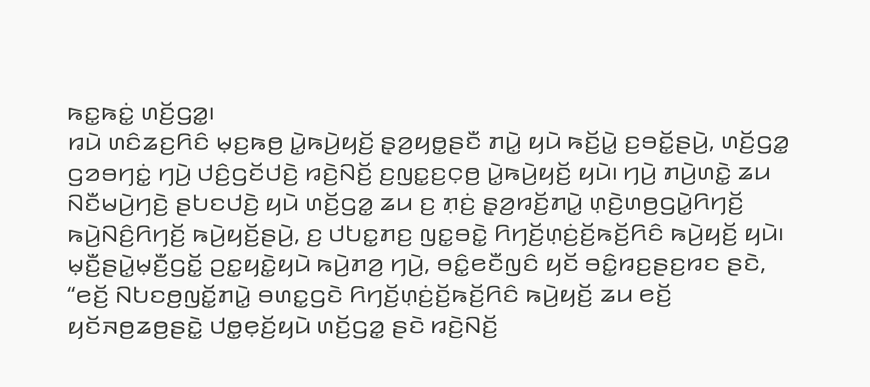ꤒꤢ꤭ꤒꤢꤦ꤭ ꤛꤢꤩ꤬ꤞꤤ꤭꤯
ꤙꤣꤧ ꤛꤢꤨꤘꤢ꤬ꤖꤢꤨ ꤗ꤫ꤢ꤬ꤒꤥ꤬ ꤣꤧ꤭ꤒꤣꤧ꤬ꤟꤢꤩ꤬ ꤔ꤫ꤤ꤬ꤟꤥ꤭ꤔꤢꤪ ꤊꤣꤧ꤭ ꤟꤣꤧ ꤒꤢꤩ꤬ꤣꤧ꤭ ꤢ꤬ꤋꤢꤩ꤭ꤔꤣꤧ꤬, ꤛꤢꤩ꤬ꤞꤤ꤭ ꤞꤤꤋꤚꤢꤦ꤭ ꤚꤣꤧ꤬ ꤓꤢꤨ꤬ꤞꤢꤩꤓꤢꤧ꤬ ꤙꤢꤧ꤬ꤡꤢꤩ꤬ ꤢ꤬ꤜꤢ꤭ꤢ꤬ꤍ꤫ꤥ꤬ ꤣꤧ꤭ꤒꤣꤧ꤬ꤟꤢꤩ꤬ ꤟꤣꤧ꤯ ꤚꤣꤧ꤬ ꤊꤣꤧ꤬ꤛꤢꤧ꤭ ꤘꤣ ꤡꤢꤪꤗꤣꤧ꤬ꤚꤢꤧ꤬ ꤔꤝꤢꤓꤢꤧ꤬ ꤟꤣꤧ ꤛꤢꤩ꤬ꤞꤤ꤭ ꤘꤣ ꤢ꤬ ꤊ꤫ꤢꤦ꤬ ꤔ꤫ꤤ꤬ꤙꤢꤩ꤬ꤊꤣꤧ꤭ ꤛ꤫ꤢꤧ꤬ꤛꤥ꤬ꤞꤣꤧ꤭ꤖꤚꤢꤩ꤬ ꤒꤣꤧ꤬ꤡꤢꤨ꤬ꤖꤚꤢꤩ꤬ ꤒꤣꤧ꤬ꤟꤢꤩ꤬ꤔꤣꤧ꤬, ꤢ꤬ ꤓꤝꤢ꤭ꤊꤢ꤬ ꤜꤢ꤭ꤋꤢꤧ꤭ ꤖꤚꤢꤩ꤬ꤛ꤫ꤢꤦ꤬ꤢꤩ꤬ꤒꤢꤩ꤬ꤖꤢꤨ ꤒꤣꤧ꤬ꤟꤢꤩ꤬ ꤟꤣꤧ꤯
ꤗ꤫ꤢꤪ꤬ꤔꤣꤧ꤭ꤗ꤫ꤢꤪ꤬ꤞꤢꤩ꤭ ꤑꤢ꤭ꤟꤢꤧ꤭ꤟꤣꤧ ꤒꤣꤧ꤬ꤊꤤ꤬ ꤚꤣꤧ꤬, ꤋꤢꤨ꤭ꤕꤢꤪꤜꤢꤨ ꤟꤢꤩ ꤋꤢꤨ꤭ꤙꤢ꤬ꤔꤢ꤬ꤙꤢ ꤔꤢꤧ, “ꤕꤢꤩ꤬ ꤡꤝꤢꤥ꤬ꤜꤢꤩ꤭ꤊꤣꤧ꤭ ꤋꤛꤢ꤭ꤞꤢꤧ ꤖꤚꤢꤩ꤬ꤛ꤫ꤢꤦ꤬ꤢꤩ꤬ꤒꤢꤩ꤬ꤖꤢꤨ ꤒꤣꤧ꤬ꤟꤢꤩ꤬ ꤘꤣ ꤕꤢꤩ꤬ ꤟꤢꤩꤏꤥ꤬ꤘꤥ꤬ꤔꤢꤧ꤭ ꤓꤥ꤭ꤕ꤫ꤢꤩ꤬ꤟꤣꤧ ꤛꤢꤩ꤬ꤞꤤ꤭ ꤔꤢꤧ ꤙꤢꤧ꤬ꤡꤢꤩ꤬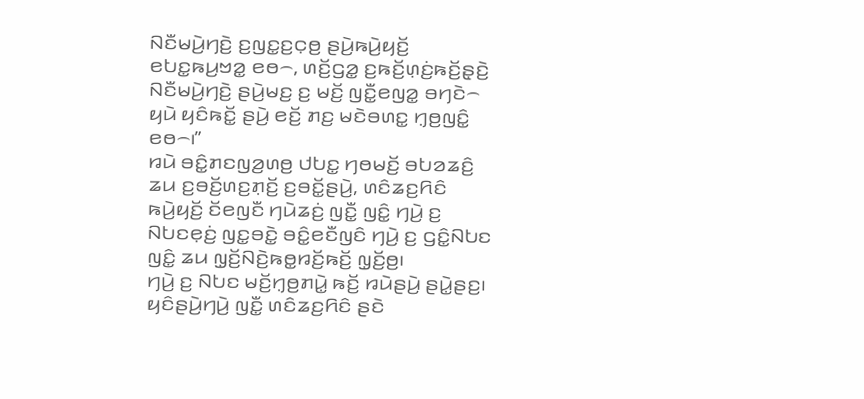ꤡꤢꤪꤗꤣꤧ꤬ꤚꤢꤧ꤬ ꤢ꤬ꤜꤢ꤭ꤢ꤬ꤍ꤫ꤥ꤬ ꤔꤣꤧ꤬ꤒꤣꤧ꤬ꤟꤢꤩ꤬ ꤕꤝꤢ꤭ꤒꤣ꤬ꤠꤤ꤭ ꤕꤥ꤮, ꤛꤢꤩ꤬ꤞꤤ꤭ ꤢ꤬ꤒꤢꤩ꤬ꤛ꤫ꤢꤦ꤬ꤒꤢꤩ꤬ꤔ꤫ꤢꤧ꤬ ꤡꤢꤪꤗꤣꤧ꤬ꤚꤢꤧ꤬ ꤔꤣꤧ꤬ꤗꤢ꤬ ꤢ꤬ ꤗꤢꤩ꤬ ꤜꤢꤪ꤭ꤕꤜꤤ꤭ ꤋꤚꤢꤧ꤮ ꤟꤣꤧ ꤟꤢꤨꤒꤢꤩ꤭ ꤔꤣꤧ꤬ ꤕꤢꤩ꤬ ꤊꤢ꤬ ꤗꤢꤧꤋꤛꤢ꤭ ꤚ꤫ꤥ꤬ꤜꤢꤨ꤭ ꤕꤥ꤮꤯”
ꤙꤣꤧ ꤋꤢꤨ꤭ꤊꤢꤜꤤ꤬ꤛꤥ꤬ ꤓꤝꤢ꤭ ꤚꤥꤗꤢꤩ꤬ ꤋꤝꤤꤘꤢꤨ꤬ ꤘꤣ ꤢ꤬ꤋꤢꤩ꤬ꤛꤢ꤬ꤊ꤫ꤢꤩ꤬ ꤢ꤬ꤋꤢꤩ꤭ꤔꤣꤧ꤬, ꤛꤢꤨꤘꤢ꤬ꤖꤢꤨ ꤒꤣꤧ꤬ꤟꤢꤩ꤬ ꤢꤩꤕꤜꤢꤪ ꤚꤣꤧꤘꤢꤦ꤬ ꤜꤢꤪ꤭ ꤜꤢꤨ꤭ ꤚꤣꤧ꤬ ꤢ꤬ ꤡꤝꤢꤕ꤫ꤢꤦ꤬ ꤜꤢ꤭ꤋꤢꤧ꤭ ꤋꤢꤨ꤭ꤕꤢꤪꤜꤢꤨ ꤚꤣꤧ꤬ ꤢ꤬ ꤞꤢꤨ꤭ꤡꤝꤢ ꤜꤢꤨ꤭ ꤘꤣ ꤜ꤫ꤢꤩ꤬ꤡꤢꤧ꤬ꤒꤥ꤭ꤙꤢꤩ꤬ꤒꤢꤩ꤬ ꤜ꤫ꤢꤩ꤬ꤥ꤬꤯
ꤚꤣꤧ꤬ ꤢ꤬ ꤡꤝꤢ ꤗꤢꤩ꤬ꤚ꤫ꤥ꤬ꤊꤣꤧ꤭ ꤒꤢꤩ꤬ ꤙꤣꤧꤔꤣꤧ꤬ ꤔꤣꤧ꤭ꤔꤢ꤬꤯ ꤟꤢꤨꤔꤣꤧ꤬ꤚꤣꤧ꤬ ꤜꤢꤪ꤭ ꤛꤢꤨꤘꤢ꤬ꤖꤢꤨ ꤔꤢꤧ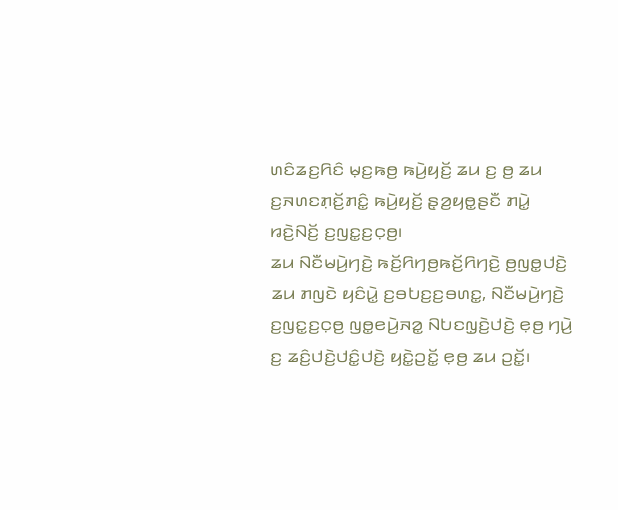ꤛꤢꤨꤘꤢ꤬ꤖꤢꤨ ꤗ꤫ꤢ꤬ꤒꤥ꤬ ꤒꤣꤧ꤬ꤟꤢꤩ꤬ ꤘꤣ ꤢ꤬ ꤥ꤬ ꤘꤣ ꤢ꤬ꤏꤛꤢꤊ꤫ꤢꤩ꤬ꤊꤢꤨ꤭ ꤒꤣꤧ꤬ꤟꤢꤩ꤬ ꤔ꤫ꤤ꤬ꤟꤥ꤭ꤔꤢꤪ ꤊꤣꤧ꤭ ꤙꤢꤧ꤬ꤡꤢꤩ꤬ ꤢ꤬ꤜꤢ꤭ꤢ꤬ꤍ꤫ꤥ꤬꤯
ꤘꤣ ꤡꤢꤪꤗꤣꤧ꤬ꤚꤢꤧ꤬ ꤒꤢꤩ꤬ꤖꤚꤥ꤬ꤒꤢꤩ꤬ꤖꤚꤢꤧ꤬ ꤥ꤬ꤜꤥ꤭ꤓꤢꤧ꤬ ꤘꤣ ꤊꤜꤢꤧ ꤟꤢꤨꤣꤧ꤭ ꤢ꤬ꤋꤝꤢ꤬ꤢ꤬ꤋꤛꤢ꤭, ꤡꤢꤪꤗꤣꤧ꤬ꤚꤢꤧ꤬ ꤢ꤬ꤜꤢ꤭ꤢ꤬ꤍ꤫ꤥ꤬ ꤜꤥ꤭ꤕꤣꤧ꤬ꤏꤤ꤭ ꤡꤝꤢꤜ꤫ꤢꤧ꤬ꤓꤢꤧ꤬ ꤕ꤫ꤥ꤬ ꤚꤣꤧ꤬ ꤢ꤬ ꤘꤢꤨ꤬ꤓꤢꤧ꤬ꤓꤢꤨ꤭ꤓꤢꤧ꤬ ꤟꤢꤧ꤭ꤑꤢꤩ꤭ ꤕ꤫ꤥ꤬ ꤘꤣ ꤑꤢꤩ꤭꤯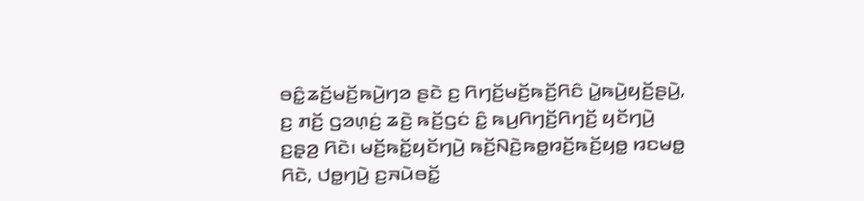ꤋꤢꤨ꤭ꤘꤢꤩ꤬ꤗꤢꤩ꤬ꤒꤣꤧ꤬ꤚꤤ ꤔꤢꤧ ꤢ꤬ ꤖꤚꤢꤩ꤬ꤗꤢꤩ꤬ꤒꤢꤩ꤬ꤖꤢꤨ ꤣꤧ꤭ꤒꤣꤧ꤬ꤟꤢꤩ꤬ꤔꤣꤧ꤬, ꤢ꤬ ꤊꤢꤩ꤬ ꤞꤤꤛ꤫ꤢꤦ꤬ ꤘꤢꤧ꤬ ꤒꤢꤩ꤬ꤞꤢꤦ ꤢꤨ꤭ ꤒꤣ꤬ꤖꤚꤢꤩ꤬ꤖꤚꤢꤩ꤬ ꤟꤢꤩꤚꤣꤧ꤬ ꤢ꤬ꤔ꤫ꤤ꤬ ꤖꤢꤧ꤯ ꤗꤢꤩ꤬ꤒꤢꤩ꤭ꤟꤢꤩꤚꤣꤧ꤬ ꤒꤢꤩ꤬ꤡꤢꤧ꤬ꤒꤥ꤭ꤙꤢꤩ꤬ꤒꤢꤩ꤬ꤟꤥ꤭ ꤙꤢꤗꤥ꤭ ꤖꤢꤧ, ꤓꤥ꤭ꤚꤣꤧ꤬ ꤢ꤬ꤏꤣꤧꤋꤢꤩ꤭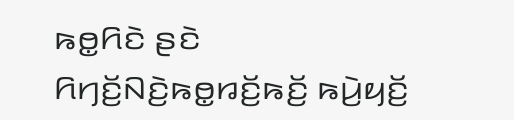ꤒꤥ꤭ꤖꤢꤧ ꤔꤢꤧ ꤖꤚꤢꤩ꤬ꤡꤢꤧ꤬ꤒꤥ꤭ꤙꤢꤩ꤬ꤒꤢꤩ꤬ ꤒꤣꤧ꤬ꤟꤢꤩ꤬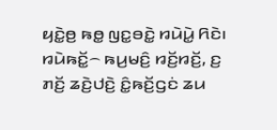ꤟꤢꤧ꤭ꤥ꤬ ꤒꤥ꤭ ꤜꤢ꤭ꤋꤢꤧ꤭ ꤙꤣꤧꤣꤧ꤭ ꤖꤢꤧ꤯ ꤙꤣꤧꤒꤢꤩ꤭꤮ ꤒꤣ꤬ꤗꤢꤨ꤬ ꤙꤢꤩ꤬ꤙꤢꤩ꤬, ꤢ꤬ ꤊꤢꤩ꤬ ꤘꤢꤧ꤬ꤓꤢꤧ꤬ ꤢꤨ꤭ꤒꤢꤩ꤬ꤞꤢꤦ ꤘꤣ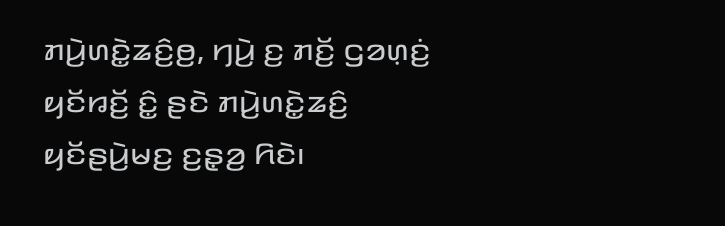ꤊꤣꤧ꤬ꤛꤢꤧ꤭ꤘꤢꤨ꤬ꤥ꤬, ꤚꤣꤧ꤬ ꤢ꤬ ꤊꤢꤩ꤬ ꤞꤤꤛ꤫ꤢꤦ꤬ ꤟꤢꤩꤙꤢꤩ꤬ ꤢꤨ꤭ ꤔꤢꤧ ꤊꤣꤧ꤬ꤛꤢꤧ꤭ꤘꤢꤨ꤬ ꤟꤢꤩꤔꤣꤧ꤬ꤗꤢ꤬ ꤢ꤬ꤔ꤫ꤤ꤬ ꤖꤢꤧ꤯